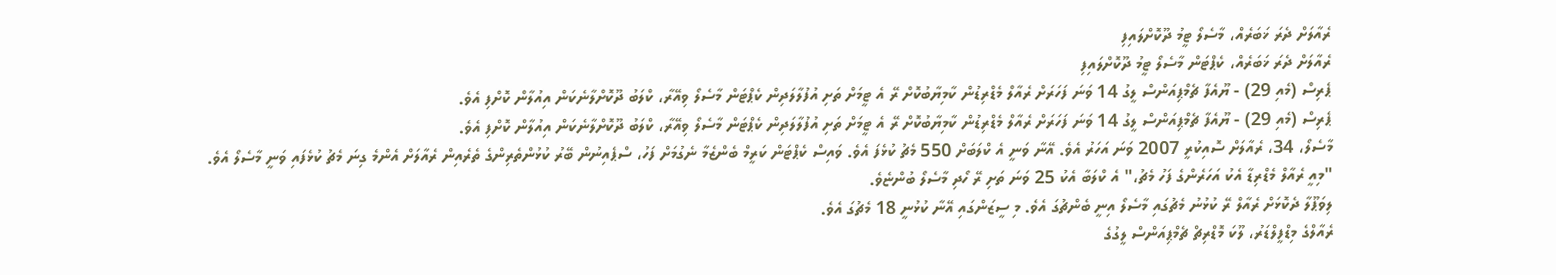ރެއާލަށް ދެރަ ޚަބަރެއް، މާސެލޯ ޓީމު ދޫކޮށްލައިފި
ރެއާލަށް ދެރަ ޚަބަރެއް، ކެޕްޓަން މާސެލޯ ޓީމު ދޫކޮށްލައިފި
ޕެރިސް (މެއި 29) - ޔޫއެފާ ޗެމްޕިއަންސް ލީގު 14 ވަނަ ފަހަރަށް ރެއާލް މެޑްރިޑުން ކާމިޔާބުކޮށް ރޭ އެ ޓީމަށް ތަށި އުފުލާލަދިން ކެޕްޓަން މާސެލޯ ވިއޭރާ، ކްލަބު ދޫކޮށްލާނެކަން އިއުލާން ކޮށްފި އެވެ.
ޕެރިސް (މެއި 29) - ޔޫއެފާ ޗެމްޕިއަންސް ލީގު 14 ވަނަ ފަހަރަށް ރެއާލް މެޑްރިޑުން ކާމިޔާބުކޮށް ރޭ އެ ޓީމަށް ތަށި އުފުލާލަދިން ކެޕްޓަން މާސެލޯ ވިއޭރާ، ކްލަބު ދޫކޮށްލާނެކަން އިއުލާން ކޮށްފި އެވެ.
މާސެލޯ، 34، ރެއާލަށް ސޮއިކުރީ 2007 ވަނަ އަހަރު އެވެ. އޭނާ ވަނީ އެ ކްލަބަށް 550 މެޗު ކުޅެފަ އެވެ. ވައިސް ކެޕްޓަން ކަރީމް ބެންޒެމާ ނެގުމަށް ފަހު، ސްޕެއިނުން ބޭރު ކުޅުންތެރިންގެ ތެރެއިން ރެއާލަށް އެންމެ ގިނަ މެޗު ކުޅެފައި ވަނީ މާސެލޯ އެވެ.
"މިއީ ރެއާލް މެޑްރިޑާ އެކު އަހަރެންގެ ފަހު މެޗު،" އެ ކްލަބާ އެކު 25 ވަނަ ތަށި ރޭ ހޯދި މާސެލޯ ބުންޏެވެ.
ލިވަޕޫލާ ދެކޮޅަށް ރެއާލް ރޭ ކުޅުނު މެޗުގައި މާސެލޯ އިނީ ބެންޗުގަ އެވެ. މި ސީޒަންގައި އޭނާ ކުޅުނީ 18 މެޗުގަ އެވެ.
ރެއާލްގެ މިޑްފީލްޑަރު، ލޫކަ މޮޑްރިޗް ޗެމްޕިއަންސް ލީގުގެ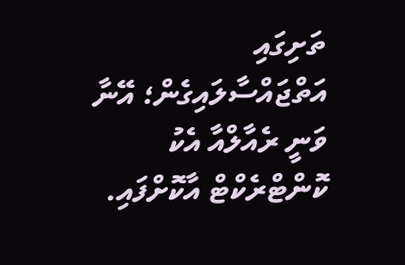ތަށިގައި އަތްޖައްސާލައިގެން؛ އޭނާ ވަނީ ރެއާލްއާ އެކު ކޮންޓްރެކްޓް އާކޮށްފައި.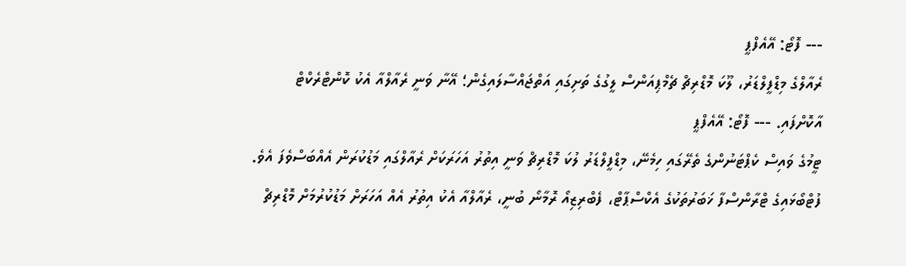--- ފޮޓޯ: އޭއެފްޕީ
ރެއާލްގެ މިޑްފީލްޑަރު، ލޫކަ މޮޑްރިޗް ޗެމްޕިއަންސް ލީގުގެ ތަށިގައި އަތްޖައްސާލައިގެން؛ އޭނާ ވަނީ ރެއާލްއާ އެކު ކޮންޓްރެކްޓް އާކޮށްފައި. --- ފޮޓޯ: އޭއެފްޕީ
ޓީމުގެ ވައިސް ކެޕްޓަނުންގެ ތެރޭގައި ހިމެނޭ، މިޑްފީލްޑަރު ލުކަ މޮޑްރިޗް ވަނީ އިތުރު އަހަރަކަށް ރެއާލްގައި މަޑުކުރަން އެއްބަސްވެފަ އެވެ.
ފުޓްބޯޅައިގެ ޓްރާންސްފާ ޚަބަރުތަކުގެ އެކްސްޕާޓް، ފެބްރިޒިއޯ ރޮމާނޯ ބުނީ، ރެއާލްއާ އެކު އިތުރު އެއް އަހަރަށް މަޑުކުރުމަށް މޮޑްރިޗް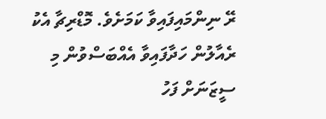ރޭ ނިންމައިފައިވާ ކަމަށެވެ. މޮޑްރިޗާ އެކު ރެއާލުން ހަދާފައިވާ އެއްބަސްވުން މި ސީޒަނަށް ފަހު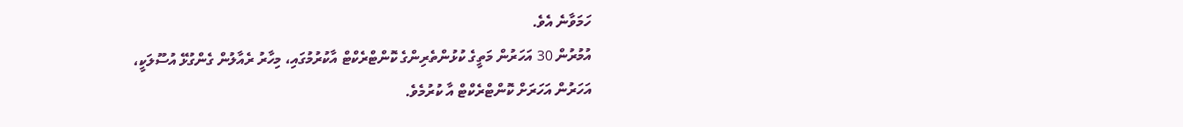ހަމަވާނެ އެވެ.
އުމުރުން 30 އަހަރުން މަތީގެ ކުޅުންތެރިންގެ ކޮންޓްރެކްޓް އާކުރުމުގައި، މިހާރު ރެއާލުން ގެންގުޅޭ އުސޫލަކީ، އަހަރުން އަހަރަށް ކޮންޓްރެކްޓް އާ ކުރުމެވެ.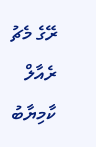ރޭގެ މެޗު ރެއާލް ކާމިޔާބު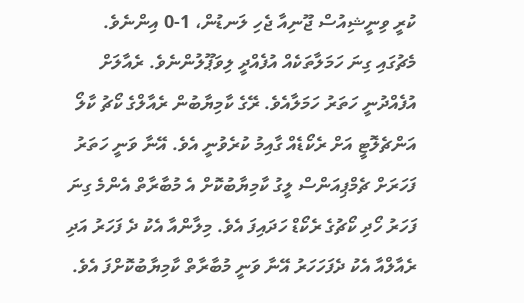ކުރީ ވިނީޝިއުސް ޖޫނިއާ ޖެހި ލަނޑުން، 1-0 އިންނެވެ. މެޗުގައި ގިނަ ހަމަލާތަކެއް އުފެއްދީ ލިވަޕޫލުންނެވެ. ރެއާލަށް އުފެއްދުނީ ހަތަރު ހަމަލާއެވެ. ރޭގެ ކާމިޔާބުން ރެއާލްގެ ކޯޗު ކާލޯ އަންޗެލޮޓީ އަށް ރެކޯޑެއް ގާއިމު ކުރެވުނީ އެވެ. އޭނާ ވަނީ ހަތަރު ފަހަރަށް ޗެމްޕިއަންސް ލީގު ކާމިޔާބުކޮށް އެ މުބާރާތް އެންމެ ގިނަ ފަހަރު ހޯދި ކޯޗުގެ ރެކޯޑް ހަދައިފަ އެވެ. މިލާންއާ އެކު ދެ ފަހަރު އަދި ރެއާލްއާ އެކު ދެފަހަހަރު އޭނާ ވަނީ މުބާރާތް ކާމިޔާބުކޮށްފަ އެވެ.